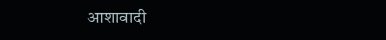आशावादी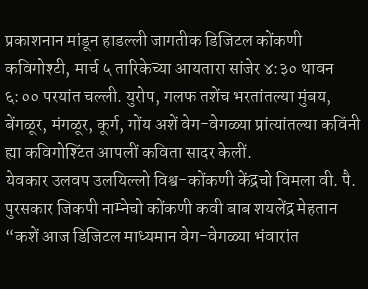प्रकाशनान मांडून हाडल्ली जागतीक डिजिटल कोंकणी कविगोश्टी, मार्च ५ तारिकेच्या आयतारा सांजेर ४:३० थावन ६:०० परयांत चल्ली. युरोप, गलफ तशेंच भरतांतल्या मुंबय, बेंगळूर, मंगळूर, कूर्ग, गोंय अशें वेग-वेगळ्या प्रांत्यांतल्या कविंनी ह्या कविगोश्टिंत आपलीं कविता सादर केलीं.
येवकार उलवप उलयिल्लो विश्व-कोंकणी केंद्रचो विमला वी. पै. पुरसकार जिकपी नाम्नेचो कोंकणी कवी बाब शयलेंद्र मेहतान “कशें आज डिजिटल माध्यमान वेग-वेगळ्या भंवारांत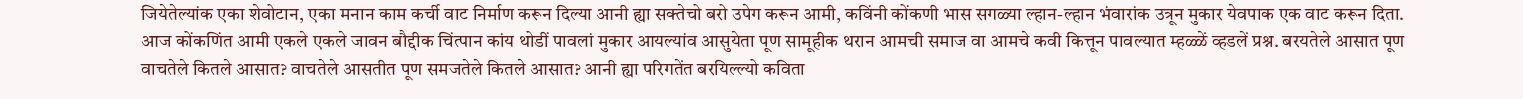जियेतेल्यांक एका शेवोटान, एका मनान काम कर्ची वाट निर्माण करून दिल्या आनी ह्या सक्तेचो बरो उपेग करून आमी, कविंनी कोंकणी भास सगळ्या ल्हान-ल्हान भंवारांक उत्रून मुकार येवपाक एक वाट करून दिता. आज कोंकणिंत आमी एकले एकले जावन बौद्दीक चिंत्पान कांय थोडीं पावलां मुकार आयल्यांव आसुयेता पूण सामूहीक थरान आमची समाज वा आमचे कवी कित्तून पावल्यात म्हळ्ळें व्हडलें प्रश्न. बरयतेले आसात पूण वाचतेले कितले आसात? वाचतेले आसतीत पूण समजतेले कितले आसात? आनी ह्या परिगतेंत बरयिल्ल्यो कविता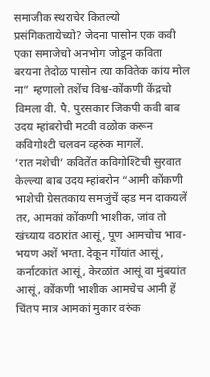समाजीक स्थराचेर कितल्यो प्रसंगिकतायेच्यो? जेदना पासोन एक कवी एका समाजेचो अनभोग जोडून कविता बरयना तेदोळ पासोन त्या कवितेक कांय मोल ना” म्हणालो तशेंच विश्व-कोंकणी केंद्रचो विमला वी. पै. पुरसकार जिकपी कवी बाब उदय म्हांबरोची मटवी वळोक करून कविगोश्टी चलवन व्हरुंक मागलें.
’रात नशेची’ कवितेंत कविगोश्टिची सुरवात केल्ल्या बाब उदय म्हांबरोन “आमी कोंकणी भाशेची ग्रेसतकाय समजुंचें व्हड मन दाकयलें तर, आमकां कोंकणी भाशीक, जांव तो खंच्याय वठारांत आसूं, पूण आमचोच भाव-भयण अशें भग्ता. देकून गोंयांत आसूं, कर्नाटकांत आसूं, केरळांत आसूं वा मुंबयांत आसूं, कोंकणी भाशीक आमचेच आनी हें चिंतप मात्र आमकां मुकार वरुंक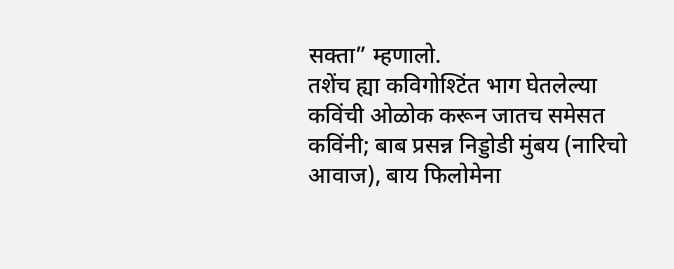सक्ता” म्हणालो.
तशेंच ह्या कविगोश्टिंत भाग घेतलेल्या कविंची ओळोक करून जातच समेसत कविंनी; बाब प्रसन्न निड्डोडी मुंबय (नारिचो आवाज), बाय फिलोमेना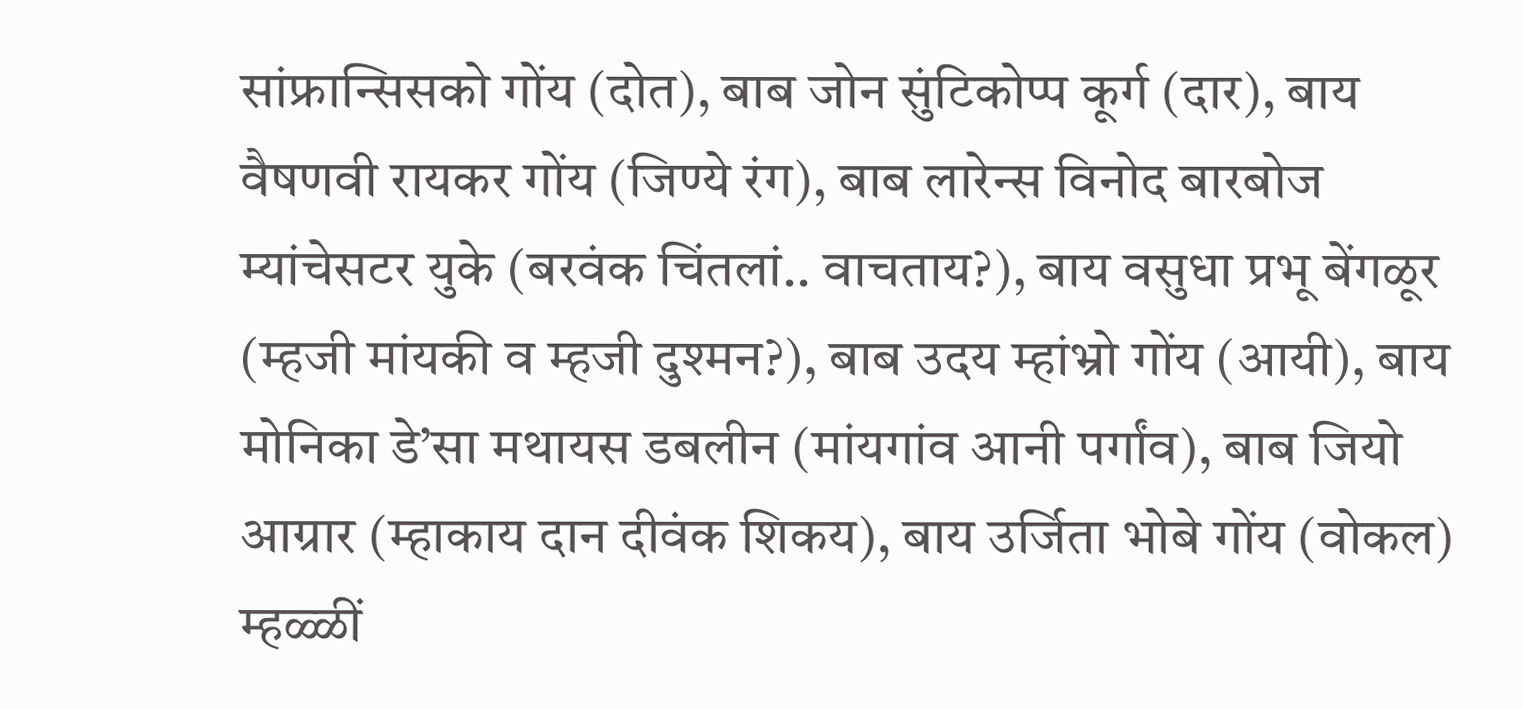सांफ्रान्सिसको गोंय (दोत), बाब जोन सुंटिकोप्प कूर्ग (दार), बाय वैषणवी रायकर गोंय (जिण्ये रंग), बाब लारेन्स विनोद बारबोज म्यांचेसटर युके (बरवंक चिंतलां.. वाचताय?), बाय वसुधा प्रभू बेंगळूर (म्हजी मांयकी व म्हजी दुश्मन?), बाब उदय म्हांभ्रो गोंय (आयी), बाय मोनिका डे’सा मथायस डबलीन (मांयगांव आनी पर्गांव), बाब जियो आग्रार (म्हाकाय दान दीवंक शिकय), बाय उर्जिता भोबे गोंय (वोकल) म्हळ्ळीं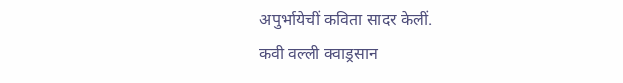अपुर्भायेचीं कविता सादर केलीं.
कवी वल्ली क्वाड्रसान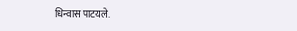धिन्वास पाटयले.